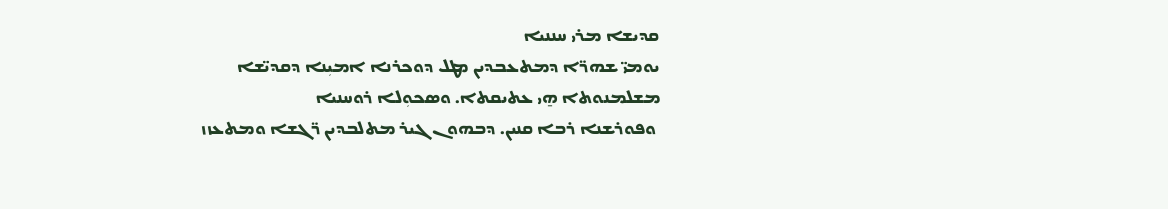ܩܕܝܫܐ ܡܪܝ ܚܢܢܝܐ
ܝܘܡܝ̈ ܫܗܪ̈ܐ ܕܡܬܥܒܕܝܢ ܡܛܠ ܕܘܟܪܢܐ ܐܡܝܼܢܐ ܕܩܕܝ̈ܫܐ ܡܫܠܡܢܘܬܐ ܗ̱ܝ ܥܬܝܩܬܐ. ܘܣܟܘܼܠܐ ܪܘܚܢܝܐ
 ܘܦܘܪܫܢܐ ܪܒܐ ܩܢܝܢ. ܕܒܗܘܢ ܓܝܪ ܡܬܠܒܕܝܢ ܪ̈ܓܫܐ ܘܡܬܥܙܙ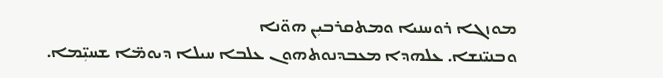ܡܘܙܓܐ ܪܘܚܢܝܐ ܘܡܬܩܪܒܝܼܢ ܗܘ̈ܢܐ
ܘܒܢܝ̈ܢܫܐ. ܥܠܗܕܐ ܡܥܒܕܢܘܬܗܘܢ ܥܠܒܐ ܚܝܠܐ ܕܝܘܡ̈ܐ ܫܚܝܼ̈ܡܐ.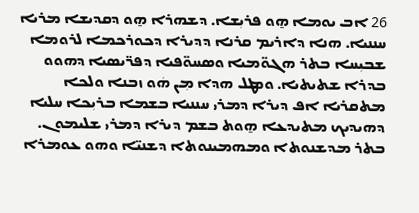26 ܐܒ ܝܘܡܐ ܗ̱ܘ ܦܪܝܼܫܐ. ܕܫܗܪܐ ܗ̱ܘ ܕܩܕܝܫܐ ܡܪܝܐ ܚܢܢܝܐ. ܗܢܐ ܕܐܪܝܡ ܩܪܢܐ ܕܕܝܪܐ ܕܟܘܪܟܡܐ ܠܪܘܡܐ ܫܒܝܼܚܐ ܒܬܪ ܗܓܘ̈ܡܝܐ ܘܣܚܘ̈ܦܝܐ ܕܦܪ̈ܝܣܝܐ ܕܗܘܘ ܒܕܪܐ ܫܬܝܬܝܐ. ܘܡܛܠ ܗܕܐ ܡܼܢ ܗܿܘ ܙܒܢܐ ܘܠܟܐ ܡܬܩܪܝܐ ܐܦ ܕܝܪܐ ܕܡܪܝ ܚܢܢܝܐ ܒܫܡܐ ܒܪܝܼܟܐ ܚܠܝܐ ܕܗܝܕܝܟ ܡܬܝܕܥܐ ܗ̱ܘܬ ܒܫܡ ܕܝܪܐ ܕܡܪܝ ܫܠܝܡܘܢ.
ܒܬܪ ܡܕܫܢܘܬܐ ܘܡܗܡܝܢܘܬܐ ܕܫܢܝ̈ܐ ܘܗܘ ܥܘܡܪܐ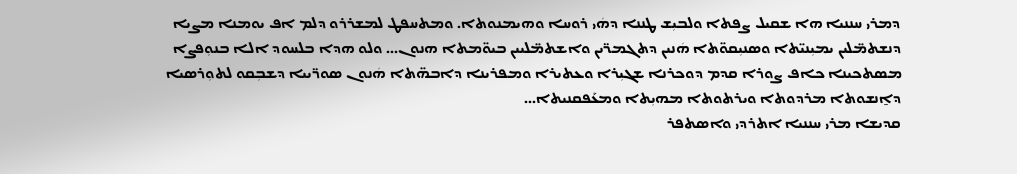ܕܡܪܝ ܚܢܢܝܐ ܗܐ ܫܩܝܠ ܨܦܬܐ ܘܠܒܝܼܫ ܛܢܢܐ ܕܗܿܝ ܪܘܚܐ ܘܗܝܡܢܘܬܐ. ܘܡܬܚܦܛ ܠܡܫܪܪܘ ܕܠܡ ܐܦ ܝܘܡܢܐ ܡܨܝܐ ܕܢܫܬܡ̈ܠܝܢ ܝܡܝܼܢܝ̈ܬܐ ܘܣܢܝܼܩܘ̈ܬܐ ܗܿܢܝܢ ܕܬܓܡܪ̈ܝܢ ܘܐܫܬܡ̈ܠܝܝܢ ܒܝܘ̈ܡܬܐ ܗܢܘܢ... ܘܠܘ ܗܕܐ ܒܠܚܘܕ ܐܠܐ ܒܢܘܼܦܨܐ ܡܣܬܟܝܢܐ ܟܐܦ ܨܘܪܐ ܩܕܡ ܕܘܟܪܢܐ ܫܓܝܼܪܐ ܘܥܬܝܪܐ ܘܡܦܪܝܢܐ ܕܐܒܗ̈ܬܐ ܗܿܢܘܢ ܣܘܪ̈ܝܝܐ ܕܫܒܼܩܘ ܠܬܘܼܪܣܝܐ ܕܐ̱ܢܫܘܬܐ ܡܪܕܘܬܐ ܘܝܪܬܘܬܐ ܡܗܝܼܬܐ ܘܡܥܰܦܩܢܝܬܐ...
ܩܕܝܫܐ ܡܪܝ ܚܢܢܝܐ ܐܬܪܕܝ ܘܐܣܬܦܪ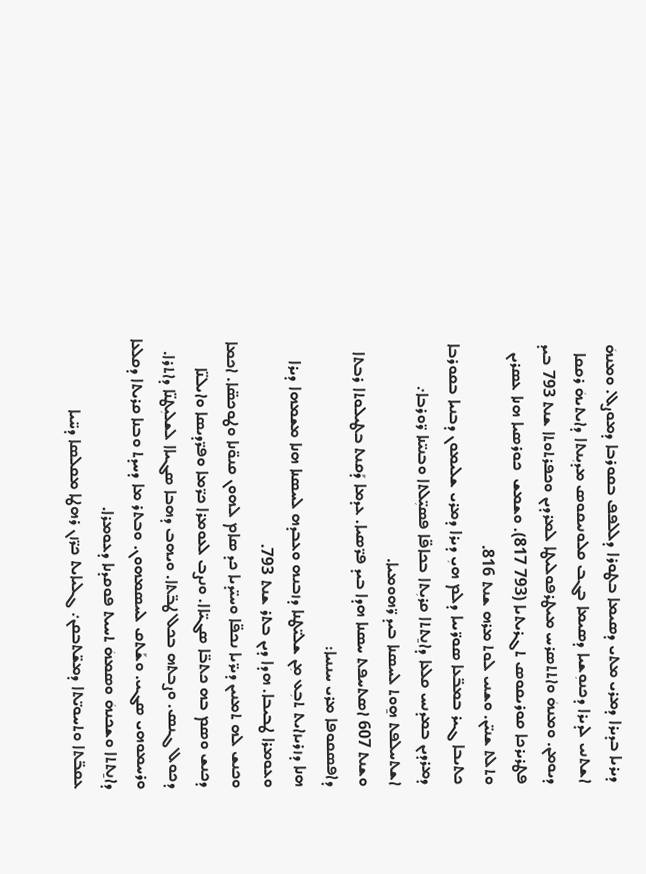ܕܝܪܝܐ ܒܕܝܪܐ ܕܡܪܝ ܡܬܝ ܕܣܝܡܐ ܒܛܘܪܐ ܕܠܠܦܦ ܒܩܘܪܒܐ ܕܡܘܨܠ. ܘܡܢܗܿ ܐܫܬܢܝ ܠܕܝܪܐ ܕܟܢܘܼܫܝܐ ܕܣܝܡܐ ܒܓܒ ܩܠܘܢܝܩܘܣ ܡܕܝܼܢܬܐ ܕܐܝܬܝܗܿ ܪܩܩܐ ܕܝܘܡܢ. ܘܡܢܗܿ ܘܐܬܬܣܪܚ ܡܝܛܪܦܘܠܝܛܐ ܠܡܪܕܝܢ ܘܟܦܪܬܘܬܐ ܫܢܬ 793 ܒܝܕ ܦܛܪܝܪܟܐ ܩܘܪܝܩܘܣ ܬܓܪܝܬܝܐ (793 817). ܘܫܡܫ  ܟܘܪܣܝܐ ܗܢܐ ܥܣܪܝܢ  ܘܬܠܬ ܫܢܝ̈ܢ. ܘܫܢܝ ܠܘܬ ܡܪܗ ܫܢܬ 816.
ܟܬܝܒܐ ܓܝܪ ܒܡܒ̈ܥܐ ܣܘܪ̈ܝܝܐ ܕܠܡ ܗܝܼ ܕܝܪܐ ܕܡܪܝ ܫܠܝܡܘܢ ܕܒܢܝܐ ܒܩܘܪܒܐ ܕܡܪܕܝܢ ܒܡܕܢܚ ܩܠܥܐ ܕܐܢ̱ܬܬܐ ܩܪܝܼܬܐ ܒܟܐܦ̈ܐ ܦܣܝܼ̈ܠܬܐ ܘܒܢܝ̈ܢܐ ܪ̈ܘܪܒܐ܇ ܐܫܬܚܠܦܬ ܗ̱ܘܬ ܠܚܣܢܐ ܒܝܕ ܪ̈ܗܘܡܝܐ.
ܘܫܢܬ 607 ܐܣܬܚܦܬ ܚܣܢܐ ܗܕܐ ܒܝܕ ܦܪ̈ܣܝܐ. ܥܕܡܐ ܕܰܩܢܬ ܒܛܝܠܘܬܐ ܪܒܬܐ ܕܐܦܣܩܘܦܐ ܡܪܝ ܚܢܢܝܐ:
ܗܢܐ ܕܙܪܝܙܐܝܬ ܬܒܼܥ ܡܼܢ ܫܠܝ̈ܛܢܐ ܕܙܒܢܗ ܘܥܒܕܗ ܠܚܣܢܐ ܗܢܐ ܡܫܡܗܐ ܕܝܪܐ ܘܥܘܡܪܐ ܛܒܝܒܐ. ܗܕܐ ܕܝܢ ܒܬܪ ܫܢܬ 793.
ܘܟܢܫ ܠܗ ܬܡܢܝܢ ܕܝܪ̈ܝܐ ܢܟܦ̈ܐ ܘܚܝ̈ܕܝܐ ܟܕ ܣܐܡ ܠܗܘܢ ܩܢܘ̈ܢܐ ܘܛܘܟܣ̈ܐ. ܐܟܡܐ ܕܟܢܫ ܘܣܡ ܒܗ ܟܬܒ̈ܐ ܣܓܝ̈ܐܐ. ܘܢܨܒ ܠܥܘܡܪܐ ܟܪ̈ܡܐ ܘܦܪ̈ܕܝܣܐ ܘܐܝܠܢ̈ܐ ܕܟܘܠ ܓܢܣ. ܘܨܒܬܗ ܒܟܠ ܛܒ̈ܬܐ. ܘܝܗܒ ܕܗܒܐ ܣܓܝܐܐ ܠܫܠܝܼܛܢ̈ܐ ܕܐܬܪܐ. ܘܪܚܡܘܗܝ ܣܓܝ. ܘܫܰܬܩ ܠܚܣܡܗܘܢ. ܘܒܬܪ ܡܐ ܕܚܕܬ ܘܒܢܐ ܩܪܝܬܐ ܕܩܠܥܐ ܕܐܢ̱ܬܬܐ ܘܫܟܢܗܿ ܘܣܡܗܿ ܬܚܝܬ ܦܘܩܕܢܐ ܕܥܘܡܪܐ.
ܥܩܒ̈ܬܐ ܘܬܚܘܝ̈ܬܐ ܕܡܫ̈ܬܒܩܢ܇ ܓܠܝܐܝܬ ܟܪ̈ܙܢ ܪܗܛܐ ܡܩܠܣܐ ܕܚ̈ܝܐ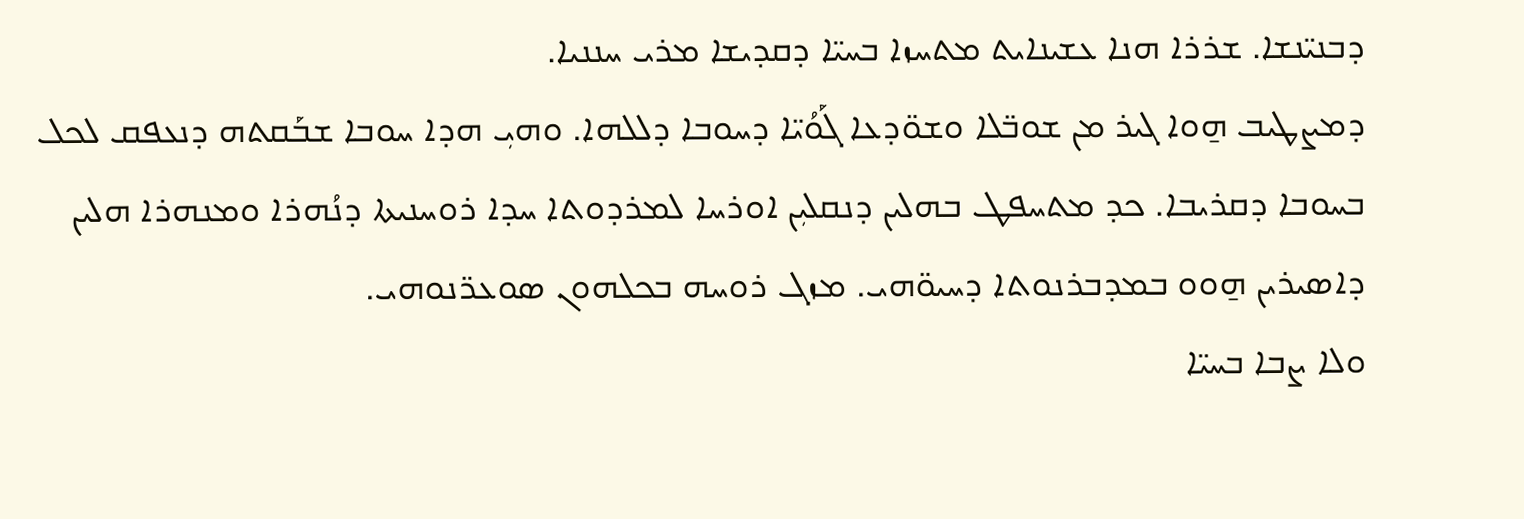ܕܒܢܝ̈ܢܫܐ. ܫܪܪܐ ܗܢܐ ܥܫܝܢܐܝܬ ܡܬܚܙܐ ܒܚܝ̈ܐ ܕܩܕܝܫܐ ܡܪܝ ܚܢܢܝܐ.
ܕܡܨܛܝܒ ܗ̱ܘܐ ܓܝܪ ܡܢ ܫܘܒ̈ܠܐ ܘܫܘ̈ܕܥܐ ܓܰܘܳܝ̈ܐ ܕܚܘܒܐ ܕܠܠܗܐ. ܘܗܝܼ ܗܕܐ ܚܘܒܐ ܫܒܰܩܬܗ ܕܢܥܦܩ ܠܟܠ ܒܚܘܒܐ ܕܩܪܝܒܐ. ܟܕ ܡܬܚܦܛ ܒܗܠܝܢ ܕܢܩܠܝܼܢ ܐܘܪܚܐ ܠܡܪܕܘܬܐ ܚܕܐ ܪܘܚܢܝܬܐ ܕܢܳܗܪܐ ܘܡܢܗܪܐ ܗܠܝܢ ܕܐܣܝܪܝܢ ܗ̱ܘܘ ܒܡܕܒܪܢܘܬܐ ܕܚܝܘ̈ܗܝ. ܡܙܓ ܪܘܚܗ ܒܟܠܗܘܢ ܣܘܥܪ̈ܢܘܗܝ.
ܘܠܐ ܨܒܐ ܒܚܝ̈ܐ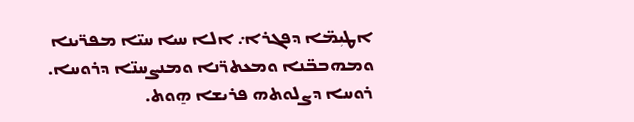ܐܛܝܼܡ̈ܐ ܕܦܓܪܐ܇ ܐܠܐ ܚܝܐ ܚܝ̈ܐ ܡܦܪ̈ܝܢܐ ܘܡܗܒܒ̈ܢܐ ܘܡܥܬܪ̈ܢܐ ܘܡܢܨܚܢ̈ܐ ܕܪܘܚܐ.
ܪܘܚܐ ܕܨܠܘܬܗ ܦܪܝܫܐ ܗ̱ܘܬ.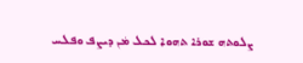ܨܠܘܬܗ ܫܘܪܐ ܬܗܘܐ ܠܟܠ ܡܿܢ ܕܝܨܦ ܘܦܠܚ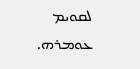ܠܩܘܝܡ ܥܘܡܪܗ.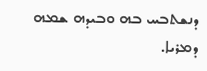ܕܢܫܬܒܚ ܒܗ ܘܒܝܕܗ ܫܡܗ ܕܡܪܝܐ.